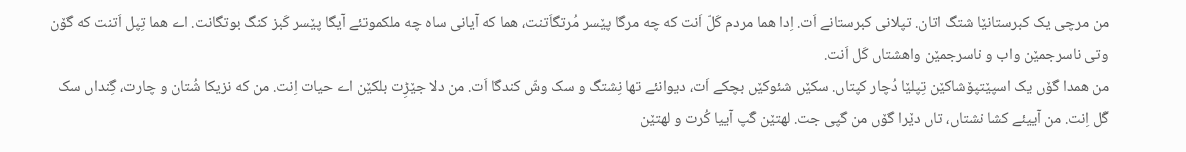من مرچی یک کبرستانێا شتگ اتان. تپلانی کبرستانے اَت. اِدا هما مردم کَلّ اَنت که چه مرگا پێسر مُرتگاَتنت، هما که آیانی ساه چه ملکموتئے آیگا پێسر کَبز کنگ بوتگانت. اے هما تِپل اَتنت که گۆن وتی ناسرجمێن واب و ناسرجمێن واهشتاں کَل اَنت.
من همدا گۆں یک اسپێتپۆشاکێن تِپلێا دُچار کپتاں. سکێں شئوکێں بچکے اَت، دیوانئے تها نِشتگ و سک وشّ کندگا اَت. من دلا جێڑِت بلکێن اے حیات اِنت. من که نزیکا شُتان و چارت، گِنداں سک گَل اِنت. من آییئے کشا نشتاں، تاں دێرا گۆں من گپی جت. لهتێن گَپ آییا کُرت و لهتێن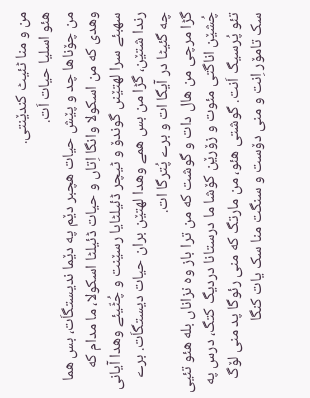من و منا ٹئیٹ کندێنتی.
هئو اسلیا حیات اَت.
من چۆناها چد و پێش حیات هچبر دێم په دێما ندیستگاَت، بس هما وھدی که من اسکولا وانگا اِتاں و حیات ڈئیلٹا اسکولا، ما مدام که سهبئے سرا لهتێنں گوندۆ و ٹیچر ڈئیلٹایا رسێنت و چُٹّیئے وهدا آیانی رندا شتێن، گڑا من بس همے وھدا لهتێن بران حیات دیستگاَت. برے چه گئیٹا در آیگا ات و برے پُترگا ات.
گڑا مرچی من هال دات و گوشت که من ترا باز وه نزاناں بله هئو تئیی چُشێن اناگتی مئوت و زۆرێن کۆشا ما درستانا دردیگ کتگ، درس په تئو پُرسیگ اَنت. گوشتی هئو، من مارتگ که منی رئوگا پد منی لۆگ سک تامۆر اِنت و منی دۆست و سنگت منا سک یات کنگا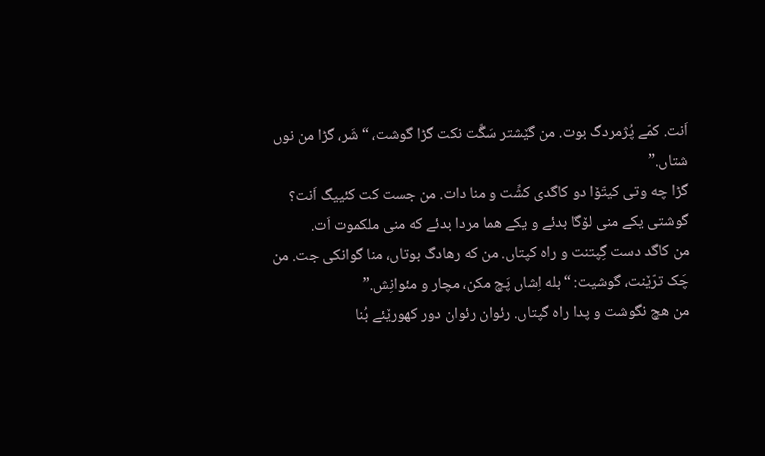اَنت. کمّے پُژمردگ بوت. من گێشتر سَگِّت نکت گڑا گوشت، “شَر، گڑا من نوں شتاں.”
گڑا چه وتی کیتّۆا دو کاگدی کشِّت و منا دات. من جست کت کئییگ اَنت؟
گوشتی یکے منی لۆگا بدئے و یکے هما مردا بدئے که منی ملکموت اَت.
من کاگد دست گِپتنت و راه کپتاں. من که رهادگ بوتاں، منا گوانکی جت. من چَک ترّێنت، گوشیت: “بله اِشاں پَچ مکن، مچار و مئوانِش.”
من هچ نگوشت و پدا راه گپتاں. رئوان رئوان دور کهورێئے بُنا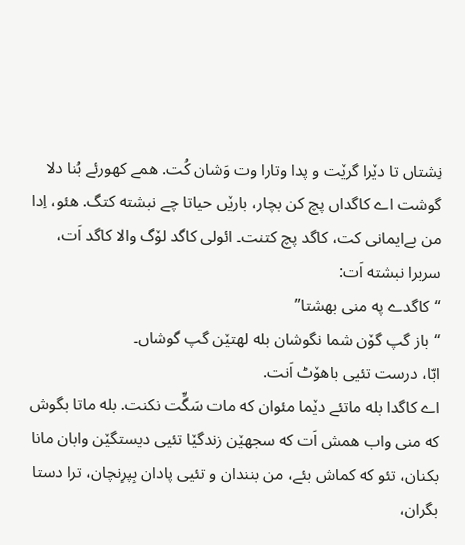نِشتاں تا دێرا گرێت و پدا وتارا وت وَشان کُت. همے کهورئے بُنا دلا گوشت اے کاگداں پچ کن بچار، بارێں حیاتا چے نبشته کتگ. هئو، اِدا من بےایمانی کت، کاگد پچ کتنت۔ ائولی کاگد لۆگ والا کاگد اَت، سربرا نبشته اَت:
“کاگدے په منی بهشتا”
“باز گپ گۆن شما نگوشان بله لهتێن گپ گوشاں۔
ابّا، درست تئیی باهۆٹ اَنت.
اے کاگدا بله ماتئے دێما مئوان که مات سَگِّت نکنت. بله ماتا بگوش که منی واب همش اَت که سجهێن زندگێا تئیی دیستگێن وابان مانا بکنان، تئو که کماش بئے، من بنندان و تئیی پادان بِپرِنچان، ترا دستا بگران،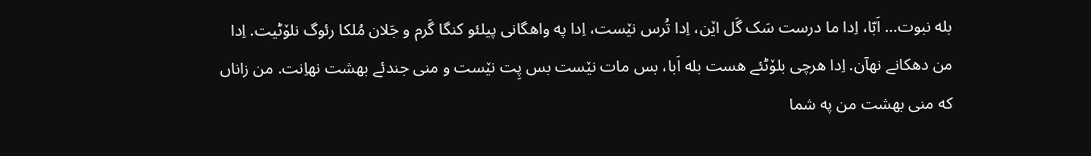بله نبوت… اَبّا، اِدا ما درست سَک گَل اێن، اِدا تُرس نێست، اِدا په واهگانی پیلئو کنگا گَرم و جَلان مُلکا رئوگ نلۆٹیت. اِدا من دھکانے نهآن. اِدا هرچی بلۆٹئے هست بله اَبا، بس مات نێست بس پِت نێست و منی جندئے بهشت نهاِنت. من زاناں که منی بهشت من په شما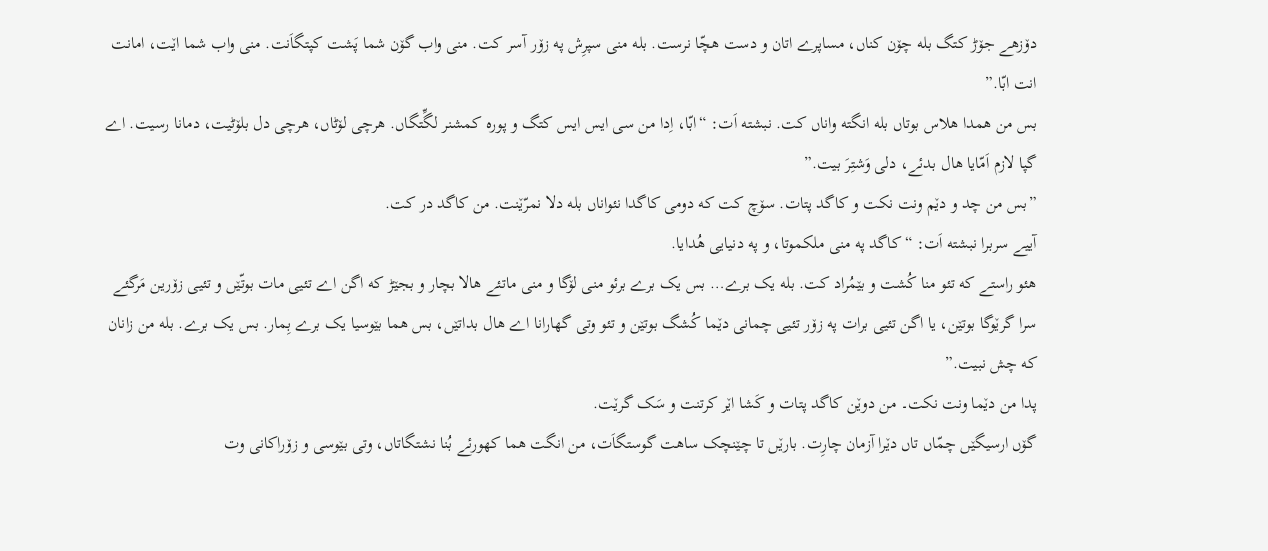دۆزهے جۆڑ کتگ بله چۆن کناں، مساپرے اتان و دست هچّا نرست. بله منی سپرِش په زۆر آسر کت. منی واب گۆن شما پَشت کپتگاَنت. منی واب شما اێت، امانت انت ابّا.”
بس من همدا ھلاس بوتاں بله انگته واناں کت. نبشته اَت: “ابّا، اِدا من سی ایس ایس کتگ و پوره کمشنر لگِّتگاں. هرچی لۆٹاں، هرچی دل بلۆٹیت، دمانا رسیت. اے گپا لازم اَمّایا هال بدئے، دلی وَشتِرَ بیت.”
”بس من چد و دێم ونت نکت و کاگد پتات. سۆچ کت که دومی کاگدا نئواناں بله دلا نمرّێنت. من کاگد در کت.
آییے سربرا نبشته اَت: “کاگد په منی ملکموتا، و په دنیایی ھُدایا.
هئو راستے که تئو منا کُشت و بێمُراد کت. بله یک برے… بس یک برے برئو منی لۆگا و منی ماتئے ھالا بچار و بجێڑ که اگن اے تئیی مات بوتّێں و تئیی زۆرین مَرگئے سرا گرێوگا بوتێن، یا اگن تئیی برات په زۆر تئیی چمانی دێما کُشگ بوتێن و تئو وتی گهارانا اے ھال بداتێں، بس هما بێوسیا یک برے بِمار. بس یک برے. بله من زانان که چش نبیت.”
پدا من دێما ونت نکت۔ من دوێن کاگد پتات و کَشا اێر کرتنت و سَک گرێت.
گۆں ارسیگێں چمّاں تاں دێرا آزمان چارِت. بارێں تا چێنچک ساهت گوستگاَت، من انگت هما کهورئے بُنا نشتگاتاں، وتی بێوسی و زۆراکانی وت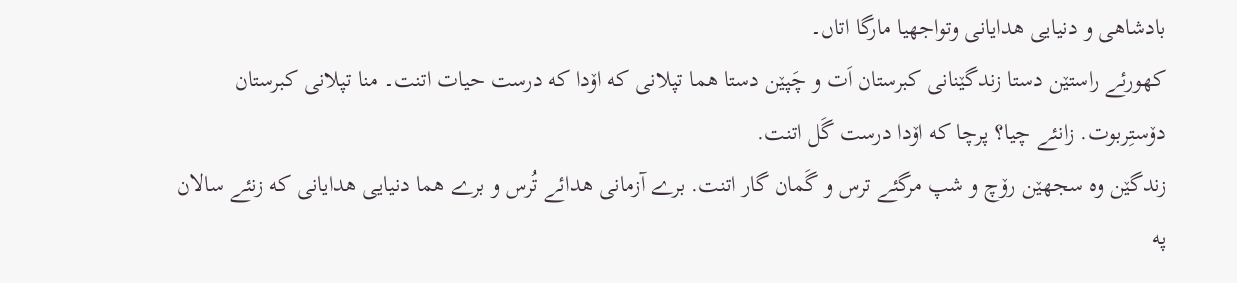بادشاھی و دنیایی ھدایانی وتواجهیا مارگا اتاں۔
کهورئے راستێن دستا زندگێنانی کبرستان اَت و چَپێن دستا هما تپلانی که اۆدا که درست حیات اتنت۔ منا تپلانی کبرستان دۆستِربوت. زانئے چیا؟ پرچا که اۆدا درست گَل اتنت.
زندگێن وه سجهێن رۆچ و شپ مرگئے ترس و گَمان گار اتنت. برے آزمانی ھدائے تُرس و برے هما دنیایی ھدایانی که زنئے سالان په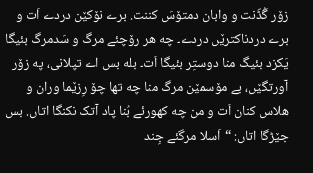زۆر گُڈّنت و وابان دمتۆسَ کننت. برے نۆکێن دردے اَت و برے دردناکترێں دردے۔ چه هر رۆچئے مرگ و سَدمرگ بئیگا یَکزد بئیگ منا دوستِر بئیگا اَت۔ بله بس اے تپلانی، په زۆر آورتگێں، بے مۆسمێن مرگ منا چه تها چۆ رِزێما وران و ھلاس کنان اَت و من چه کهورئے بُنا پاد آتک نکنگا اتاں. بس جێڑگا اتاں: “اَسلا مرگئے جِند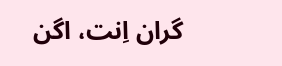گران اِنت، اگن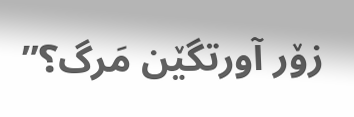زۆر آورتگێن مَرگ؟”